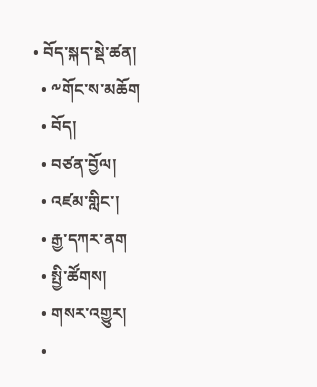• བོད་སྐད་སྡེ་ཚན།
  • ༸གོང་ས་མཆོག
  • བོད།
  • བཙན་བྱོལ།
  • འཛམ་གླིང་།
  • རྒྱ་དཀར་ནག
  • སྤྱི་ཚོགས།
  • གསར་འགྱུར།
  •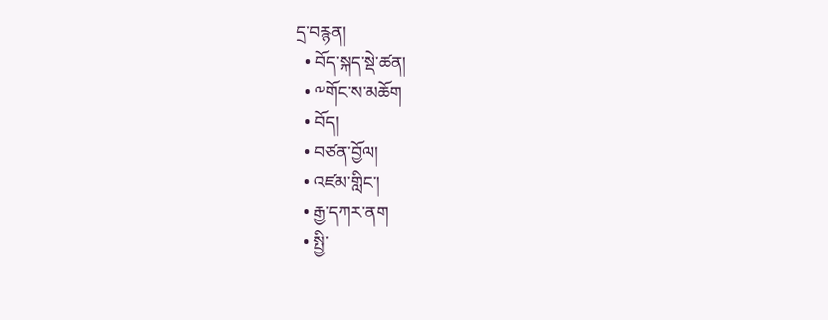དྲ་བརྙན།
  • བོད་སྐད་སྡེ་ཚན།
  • ༸གོང་ས་མཆོག
  • བོད།
  • བཙན་བྱོལ།
  • འཛམ་གླིང་།
  • རྒྱ་དཀར་ནག
  • སྤྱི་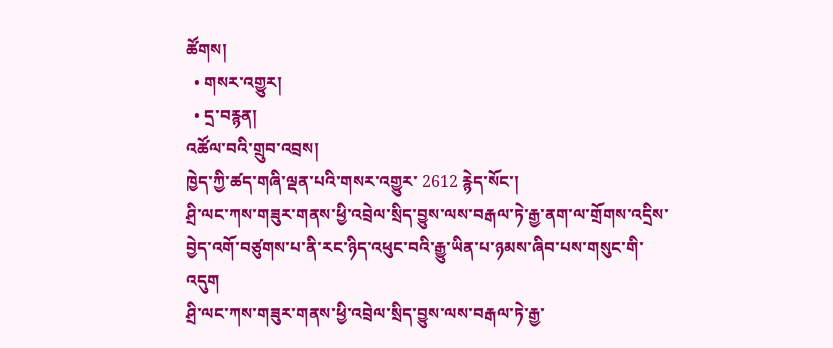ཚོགས།
  • གསར་འགྱུར།
  • དྲ་བརྙན།
འཚོལ་བའི་གྲུབ་འབྲས།
ཁྱེད་ཀྱི་ཚད་གཞི་ལྡན་པའི་གསར་འགྱུར་ 2612 རྙེད་སོང་།
ཤྲི་ལང་ཀས་གཟུར་གནས་ཕྱི་འབྲེལ་སྲིད་བྱུས་ལས་བརྒལ་ཏེ་རྒྱ་ནག་ལ་གྲོགས་འདྲིས་བྱེད་འགོ་བཙུགས་པ་ནི་རང་ཉིད་འཕུང་བའི་རྒྱུ་ཡིན་པ་ཉམས་ཞིབ་པས་གསུང་གི་འདུག
ཤྲི་ལང་ཀས་གཟུར་གནས་ཕྱི་འབྲེལ་སྲིད་བྱུས་ལས་བརྒལ་ཏེ་རྒྱ་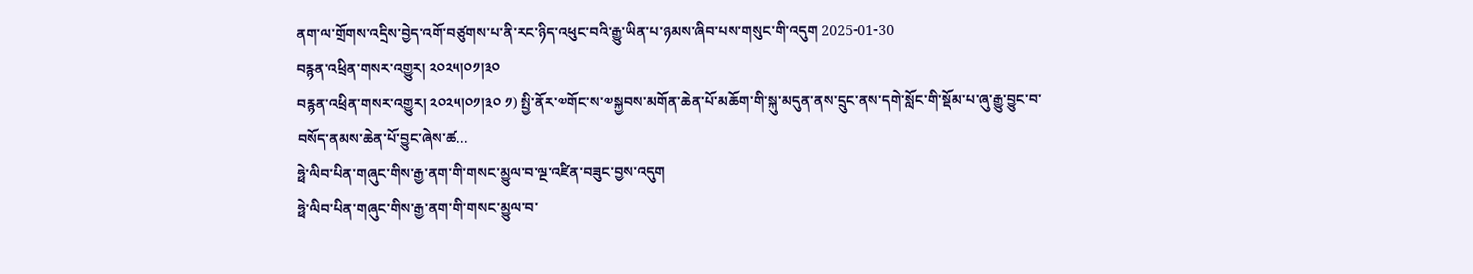ནག་ལ་གྲོགས་འདྲིས་བྱེད་འགོ་བཙུགས་པ་ནི་རང་ཉིད་འཕུང་བའི་རྒྱུ་ཡིན་པ་ཉམས་ཞིབ་པས་གསུང་གི་འདུག 2025-01-30
བརྙན་འཕྲིན་གསར་འགྱུར། ༢༠༢༥།༠༡།༣༠
བརྙན་འཕྲིན་གསར་འགྱུར། ༢༠༢༥།༠༡།༣༠ ༡) སྤྱི་ནོར་༧གོང་ས་༧སྐྱབས་མགོན་ཆེན་པོ་མཆོག་གི་སྐུ་མདུན་ནས་དྲུང་ནས་དགེ་སློང་གི་སྡོམ་པ་ཞུ་རྒྱུ་བྱུང་བ་བསོད་ནམས་ཆེན་པོ་བྱུང་ཞེས་ཚ...
ཧྥེ་ལིབ་པིན་གཞུང་གིས་རྒྱ་ནག་གི་གསང་མྱུལ་བ་ལྔ་འཛིན་བཟུང་བྱས་འདུག
ཧྥེ་ལིབ་པིན་གཞུང་གིས་རྒྱ་ནག་གི་གསང་མྱུལ་བ་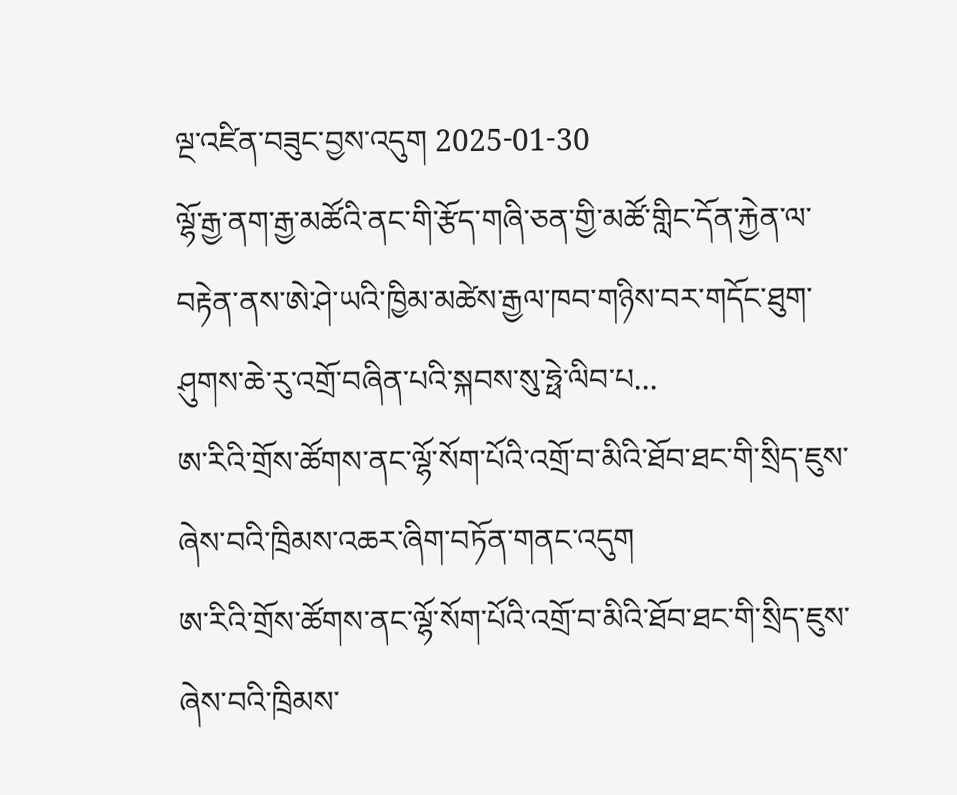ལྔ་འཛིན་བཟུང་བྱས་འདུག 2025-01-30
ལྷོ་རྒྱ་ནག་རྒྱ་མཚོའི་ནང་གི་རྩོད་གཞི་ཅན་གྱི་མཚོ་གླིང་དོན་རྐྱེན་ལ་བརྟེན་ནས་ཨེ་ཤེ་ཡའི་ཁྱིམ་མཚེས་རྒྱལ་ཁབ་གཉིས་བར་གདོང་ཐུག་ཤུགས་ཆེ་རུ་འགྲོ་བཞིན་པའི་སྐབས་སུ་ཧྥེ་ལིབ་པ...
ཨ་རིའི་གྲོས་ཚོགས་ནང་ལྷོ་སོག་པོའི་འགྲོ་བ་མིའི་ཐོབ་ཐང་གི་སྲིད་ཇུས་ཞེས་བའི་ཁྲིམས་འཆར་ཞིག་བཏོན་གནང་འདུག
ཨ་རིའི་གྲོས་ཚོགས་ནང་ལྷོ་སོག་པོའི་འགྲོ་བ་མིའི་ཐོབ་ཐང་གི་སྲིད་ཇུས་ཞེས་བའི་ཁྲིམས་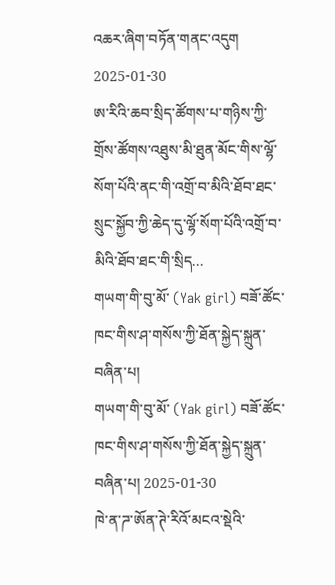འཆར་ཞིག་བཏོན་གནང་འདུག 2025-01-30
ཨ་རིའི་ཆབ་སྲིད་ཚོགས་པ་གཉིས་ཀྱི་གྲོས་ཚོགས་འཐུས་མི་ཐུན་མོང་གིས་ལྷོ་སོག་པོའི་ནང་གི་འགྲོ་བ་མིའི་ཐོབ་ཐང་སྲུང་སྐྱོབ་ཀྱི་ཆེད་དུ་ལྷོ་སོག་པོའི་འགྲོ་བ་མིའི་ཐོབ་ཐང་གི་སྲིད...
གཡག་གི་བུ་མོ་ (Yak girl) བཟོ་ཚོང་ཁང་གིས་ཤ་གསོས་ཀྱི་ཐོན་སྐྱེད་སྐྲུན་བཞིན་པ།
གཡག་གི་བུ་མོ་ (Yak girl) བཟོ་ཚོང་ཁང་གིས་ཤ་གསོས་ཀྱི་ཐོན་སྐྱེད་སྐྲུན་བཞིན་པ། 2025-01-30
ཁེ་ན་ཌ་ཨོན་ཊེ་རིའོ་མངའ་སྡེའི་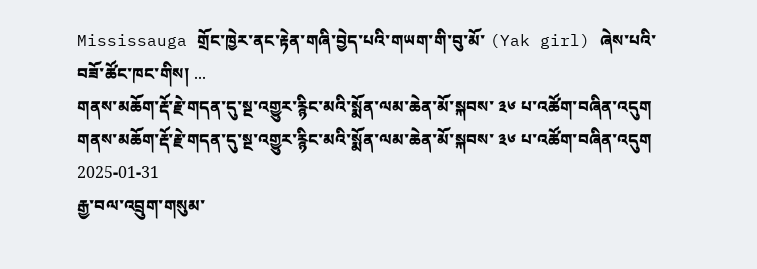Mississauga གྲོང་ཁྱེར་ནང་རྟེན་གཞི་བྱེད་པའི་གཡག་གི་བུ་མོ་ (Yak girl) ཞེས་པའི་བཟོ་ཚོང་ཁང་གིས། ...
གནས་མཆོག་རྡོ་རྗེ་གདན་དུ་སྔ་འགྱུར་རྙིང་མའི་སྨོན་ལམ་ཆེན་མོ་སྐབས་ ༣༦ པ་འཚོག་བཞིན་འདུག
གནས་མཆོག་རྡོ་རྗེ་གདན་དུ་སྔ་འགྱུར་རྙིང་མའི་སྨོན་ལམ་ཆེན་མོ་སྐབས་ ༣༦ པ་འཚོག་བཞིན་འདུག 2025-01-31
རྒྱ་བལ་འབྲུག་གསུམ་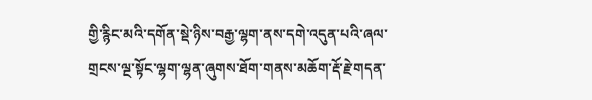གྱི་རྙིང་མའི་དགོན་སྡེ་ཉིས་བརྒྱ་ལྷག་ནས་དགེ་འདུན་པའི་ཞལ་གྲངས་ལྔ་སྟོང་ལྷག་ལྷན་ཞུགས་ཐོག་གནས་མཆོག་རྡོ་རྗེ་གདན་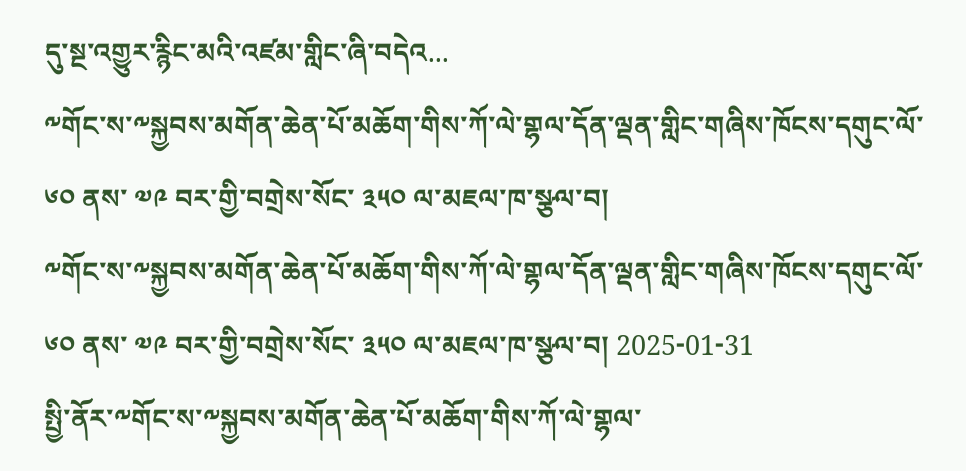དུ་སྔ་འགྱུར་རྙིང་མའི་འཛམ་གླིང་ཞི་བདེའ...
༸གོང་ས་༸སྐྱབས་མགོན་ཆེན་པོ་མཆོག་གིས་ཀོ་ལེ་གྷལ་དོན་ལྡན་གླིང་གཞིས་ཁོངས་དགུང་ལོ་ ༦༠ ནས་ ༧༩ བར་གྱི་བགྲེས་སོང་ ༣༥༠ ལ་མཇལ་ཁ་སྩལ་བ།
༸གོང་ས་༸སྐྱབས་མགོན་ཆེན་པོ་མཆོག་གིས་ཀོ་ལེ་གྷལ་དོན་ལྡན་གླིང་གཞིས་ཁོངས་དགུང་ལོ་ ༦༠ ནས་ ༧༩ བར་གྱི་བགྲེས་སོང་ ༣༥༠ ལ་མཇལ་ཁ་སྩལ་བ། 2025-01-31
སྤྱི་ནོར་༸གོང་ས་༸སྐྱབས་མགོན་ཆེན་པོ་མཆོག་གིས་ཀོ་ལེ་གྷལ་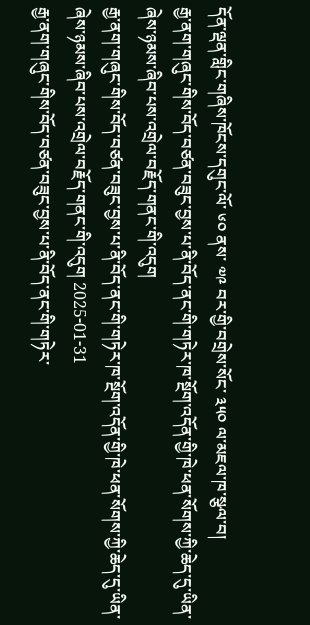དོན་ལྡན་གླིང་གཞིས་ཁོངས་དགུང་ལོ་ ༦༠ ནས་ ༧༩ བར་གྱི་བགྲེས་སོང་ ༣༥༠ ལ་མཇལ་ཁ་སྩལ་བ།
རྒྱ་ནག་གཞུང་གིས་བོད་བཙན་བཟུང་བྱས་པ་ནི་བོད་ནང་གི་གཏེར་ཁ་སྔོག་འདོན་གྱི་ཁེ་ཕན་སོགས་ཀྱི་ཆེད་དུ་ཡིན་ཞེས་ཉམས་ཞིབ་པས་འགྲེལ་བརྗོད་གནང་གི་འདུག
རྒྱ་ནག་གཞུང་གིས་བོད་བཙན་བཟུང་བྱས་པ་ནི་བོད་ནང་གི་གཏེར་ཁ་སྔོག་འདོན་གྱི་ཁེ་ཕན་སོགས་ཀྱི་ཆེད་དུ་ཡིན་ཞེས་ཉམས་ཞིབ་པས་འགྲེལ་བརྗོད་གནང་གི་འདུག 2025-01-31
རྒྱ་ནག་གཞུང་གིས་བོད་བཙན་བཟུང་བྱས་པ་ནི་བོད་ནང་གི་གཏེར་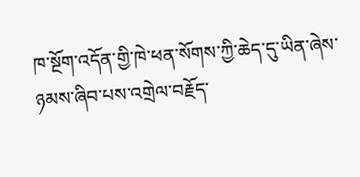ཁ་སྔོག་འདོན་གྱི་ཁེ་ཕན་སོགས་ཀྱི་ཆེད་དུ་ཡིན་ཞེས་ཉམས་ཞིབ་པས་འགྲེལ་བརྗོད་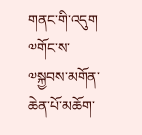གནང་གི་འདུག
༧གོང་ས་༧སྐྱབས་མགོན་ཆེན་པོ་མཆོག་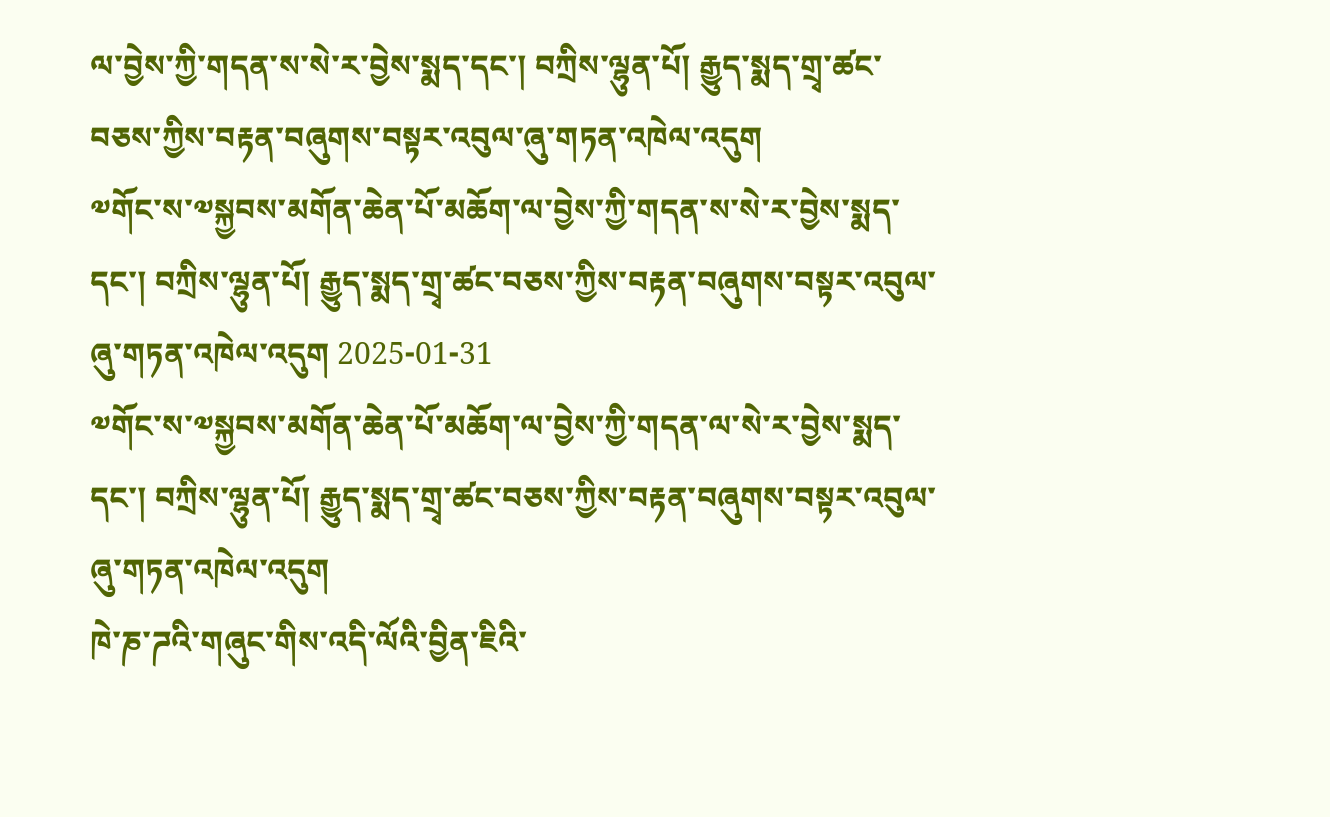ལ་བྱེས་ཀྱི་གདན་ས་སེ་ར་བྱེས་སྨད་དང་། བཀྲིས་ལྷུན་པོ། རྒྱུད་སྨད་གྲྭ་ཚང་བཅས་ཀྱིས་བརྟན་བཞུགས་བསྟར་འབུལ་ཞུ་གཏན་འཁེལ་འདུག
༧གོང་ས་༧སྐྱབས་མགོན་ཆེན་པོ་མཆོག་ལ་བྱེས་ཀྱི་གདན་ས་སེ་ར་བྱེས་སྨད་དང་། བཀྲིས་ལྷུན་པོ། རྒྱུད་སྨད་གྲྭ་ཚང་བཅས་ཀྱིས་བརྟན་བཞུགས་བསྟར་འབུལ་ཞུ་གཏན་འཁེལ་འདུག 2025-01-31
༧གོང་ས་༧སྐྱབས་མགོན་ཆེན་པོ་མཆོག་ལ་བྱེས་ཀྱི་གདན་ལ་སེ་ར་བྱེས་སྨད་དང་། བཀྲིས་ལྷུན་པོ། རྒྱུད་སྨད་གྲྭ་ཚང་བཅས་ཀྱིས་བརྟན་བཞུགས་བསྟར་འབུལ་ཞུ་གཏན་འཁེལ་འདུག
ཁེ་ཎ་ཌའི་གཞུང་གིས་འདི་ལོའི་བྱིན་ཇིའི་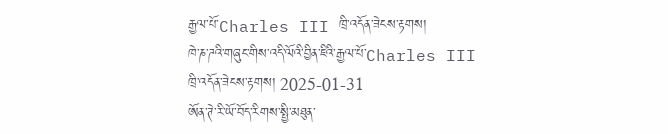རྒྱལ་པོ་Charles III ཁྲི་འདོན་ཟེངས་རྟགས།
ཁེ་ཎ་ཌའི་གཞུང་གིས་འདི་ལོའི་བྱིན་ཇིའི་རྒྱལ་པོ་Charles III ཁྲི་འདོན་ཟེངས་རྟགས། 2025-01-31
ཨོན་ཊེ་རི་ཡོ་བོད་རིགས་སྤྱི་མཐུན་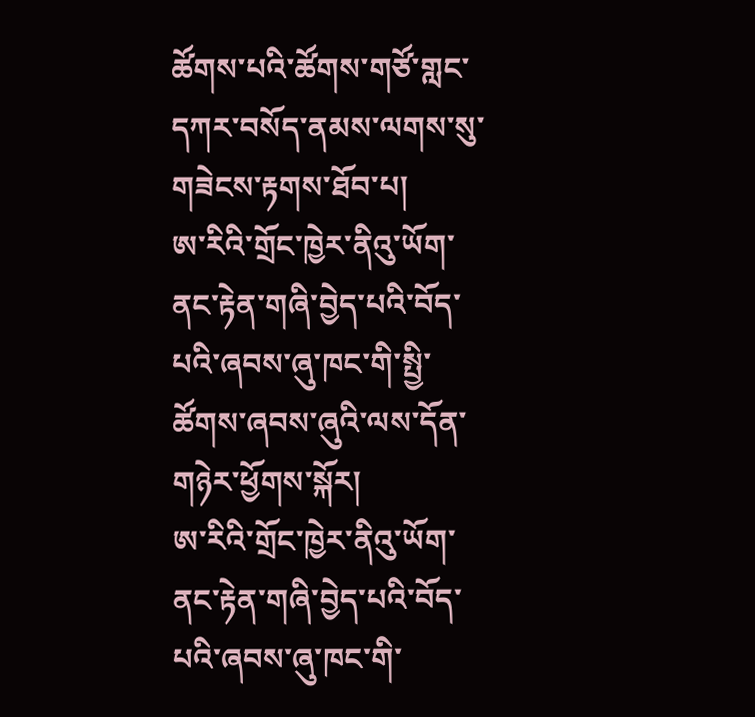ཚོགས་པའི་ཚོགས་གཙོ་གླང་དཀར་བསོད་ནམས་ལགས་སུ་གཟེངས་རྟགས་ཐོབ་པ།
ཨ་རིའི་གྲོང་ཁྱེར་ནིའུ་ཡོག་ནང་རྟེན་གཞི་བྱེད་པའི་བོད་པའི་ཞབས་ཞུ་ཁང་གི་སྤྱི་ཚོགས་ཞབས་ཞུའི་ལས་དོན་གཉེར་ཕྱོགས་སྐོར།
ཨ་རིའི་གྲོང་ཁྱེར་ནིའུ་ཡོག་ནང་རྟེན་གཞི་བྱེད་པའི་བོད་པའི་ཞབས་ཞུ་ཁང་གི་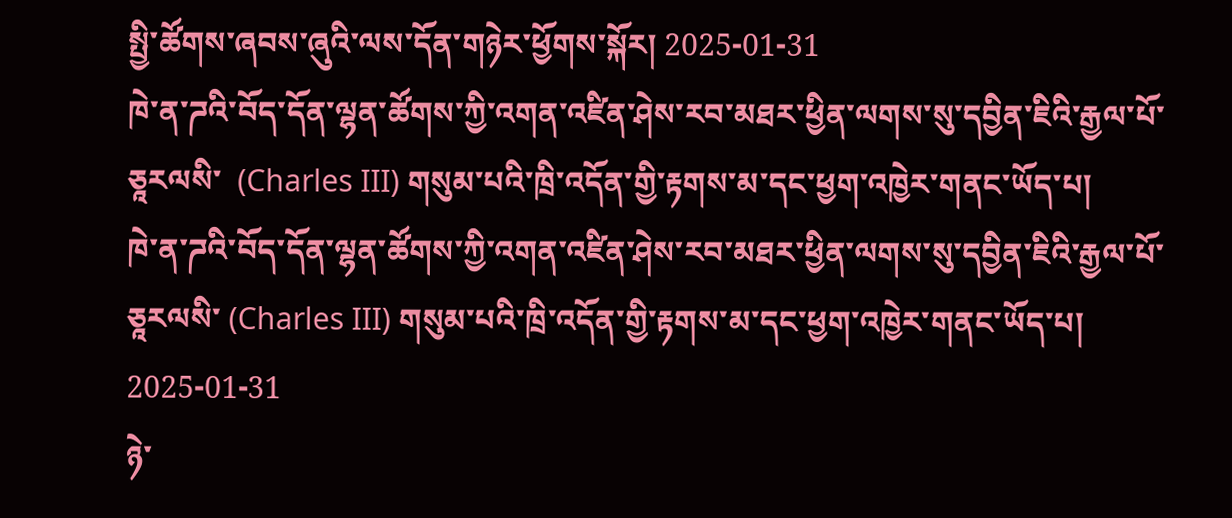སྤྱི་ཚོགས་ཞབས་ཞུའི་ལས་དོན་གཉེར་ཕྱོགས་སྐོར། 2025-01-31
ཁེ་ན་ཌའི་བོད་དོན་ལྷན་ཚོགས་ཀྱི་འགན་འཛིན་ཤེས་རབ་མཐར་ཕྱིན་ལགས་སུ་དབྱིན་ཇིའི་རྒྱལ་པོ་ཅཱརལསི་  (Charles III) གསུམ་པའི་ཁྲི་འདོན་གྱི་རྟགས་མ་དང་ཕྱག་འཁྱེར་གནང་ཡོད་པ།
ཁེ་ན་ཌའི་བོད་དོན་ལྷན་ཚོགས་ཀྱི་འགན་འཛིན་ཤེས་རབ་མཐར་ཕྱིན་ལགས་སུ་དབྱིན་ཇིའི་རྒྱལ་པོ་ཅཱརལསི་ (Charles III) གསུམ་པའི་ཁྲི་འདོན་གྱི་རྟགས་མ་དང་ཕྱག་འཁྱེར་གནང་ཡོད་པ། 2025-01-31
ཉེ་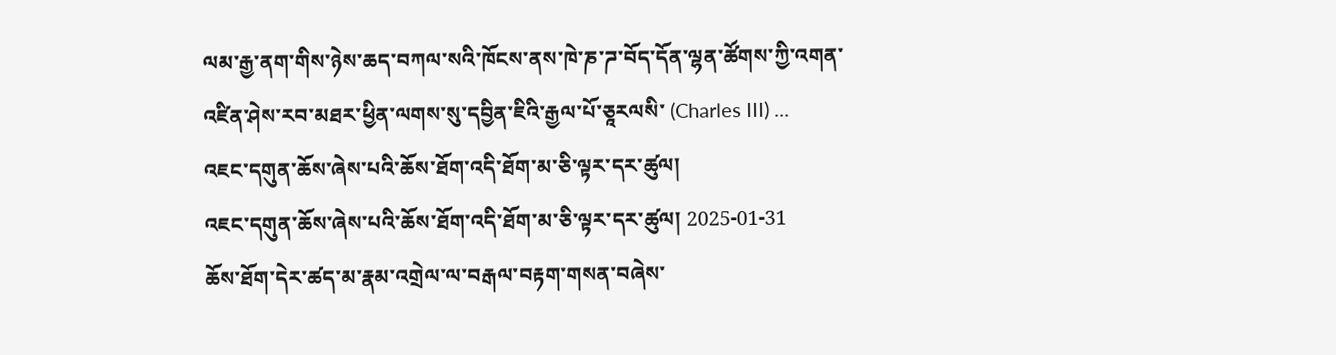ལམ་རྒྱ་ནག་གིས་ཉེས་ཆད་བཀལ་སའི་ཁོངས་ནས་ཁེ་ཎ་ཌ་བོད་དོན་ལྷན་ཚོགས་ཀྱི་འགན་འཛིན་ཤེས་རབ་མཐར་ཕྱིན་ལགས་སུ་དབྱིན་ཇིའི་རྒྱལ་པོ་ཅཱརལསི་ (Charles III) ...
འཇང་དགུན་ཆོས་ཞེས་པའི་ཆོས་ཐོག་འདི་ཐོག་མ་ཅི་ལྟར་དར་ཚུལ།
འཇང་དགུན་ཆོས་ཞེས་པའི་ཆོས་ཐོག་འདི་ཐོག་མ་ཅི་ལྟར་དར་ཚུལ། 2025-01-31
ཆོས་ཐོག་དེར་ཚད་མ་རྣམ་འགྲེལ་ལ་བརྒལ་བརྟག་གསན་བཞེས་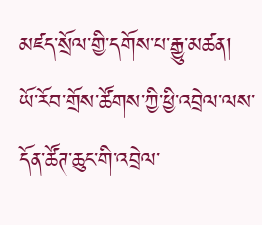མཛད་སྲོལ་གྱི་དགོས་པ་རྒྱུ་མཚན།
ཡོ་རོབ་གྲོས་ཚོགས་ཀྱི་ཕྱི་འབྲེལ་ལས་དོན་ཚོཊ་ཆུང་གི་འབྲེལ་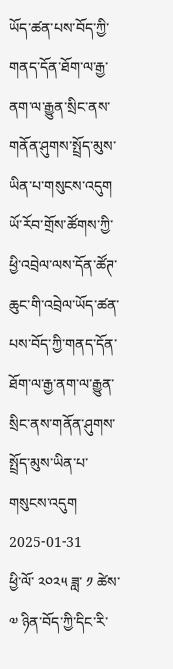ཡོད་ཚན་པས་བོད་ཀྱི་གནད་དོན་ཐོག་ལ་རྒྱ་ནག་ལ་རྒྱུན་སྲིང་ནས་གནོན་ཤུགས་སྤྲོད་མུས་ཡིན་པ་གསུངས་འདུག
ཡོ་རོབ་གྲོས་ཚོགས་ཀྱི་ཕྱི་འབྲེལ་ལས་དོན་ཚོཊ་ཆུང་གི་འབྲེལ་ཡོད་ཚན་པས་བོད་ཀྱི་གནད་དོན་ཐོག་ལ་རྒྱ་ནག་ལ་རྒྱུན་སྲིང་ནས་གནོན་ཤུགས་སྤྲོད་མུས་ཡིན་པ་གསུངས་འདུག 2025-01-31
ཕྱི་ལོ་ ༢༠༢༥ ཟླ་ ༡ ཚེས་ ༧ ཉིན་བོད་ཀྱི་དིང་རི་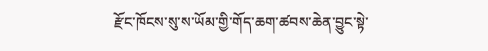རྫོང་ཁོངས་སུ་ས་ཡོམ་གྱི་གོད་ཆག་ཚབས་ཆེན་བྱུང་སྟེ་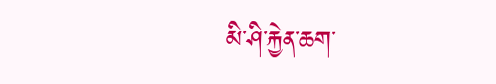མི་ཤི་རྐྱེན་ཆག་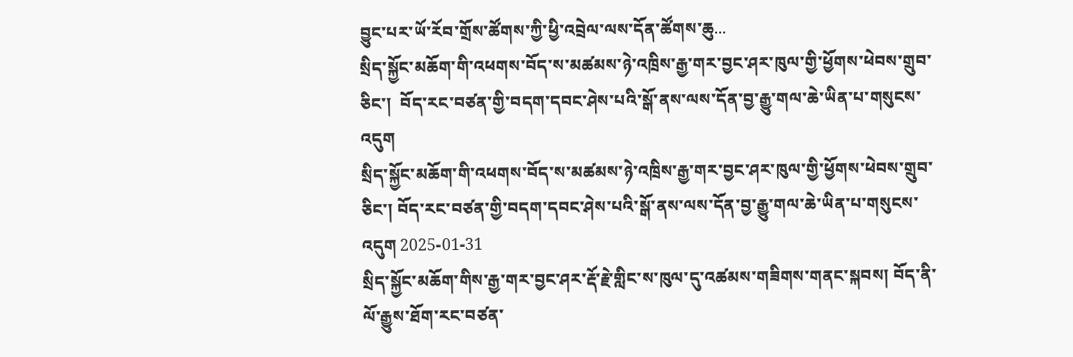བྱུང་པར་ཡོ་རོབ་གྲོས་ཚོགས་ཀྱི་ཕྱི་འབྲེལ་ལས་དོན་ཚོགས་ཆུ...
སྲིད་སྐྱོང་མཆོག་གི་འཕགས་བོད་ས་མཚམས་ཉེ་འཁྲིས་རྒྱ་གར་བྱང་ཤར་ཁུལ་གྱི་ཕྱོགས་ཕེབས་གྲུབ་ཅིང་།  བོད་རང་བཙན་གྱི་བདག་དབང་ཤེས་པའི་སྒོ་ནས་ལས་དོན་བྱ་རྒྱུ་གལ་ཆེ་ཡིན་པ་གསུངས་འདུག
སྲིད་སྐྱོང་མཆོག་གི་འཕགས་བོད་ས་མཚམས་ཉེ་འཁྲིས་རྒྱ་གར་བྱང་ཤར་ཁུལ་གྱི་ཕྱོགས་ཕེབས་གྲུབ་ཅིང་། བོད་རང་བཙན་གྱི་བདག་དབང་ཤེས་པའི་སྒོ་ནས་ལས་དོན་བྱ་རྒྱུ་གལ་ཆེ་ཡིན་པ་གསུངས་འདུག 2025-01-31
སྲིད་སྐྱོང་མཆོག་གིས་རྒྱ་གར་བྱང་ཤར་རྡོ་རྗེ་གླིང་ས་ཁུལ་དུ་འཚམས་གཟིགས་གནང་སྐབས། བོད་ནི་ལོ་རྒྱུས་ཐོག་རང་བཙན་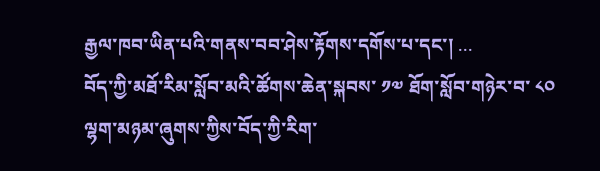རྒྱལ་ཁབ་ཡིན་པའི་གནས་བབ་ཤེས་རྟོགས་དགོས་པ་དང་། ...
བོད་ཀྱི་མཐོ་རིམ་སློབ་མའི་ཚོགས་ཆེན་སྐབས་ ༡༧ ཐོག་སློབ་གཉེར་བ་ ༨༠ ལྷག་མཉམ་ཞུགས་ཀྱིས་བོད་ཀྱི་རིག་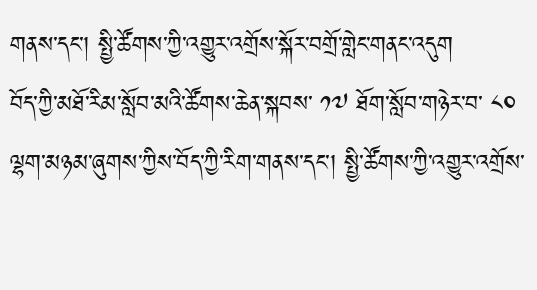གནས་དང་། སྤྱི་ཚོགས་ཀྱི་འགྱུར་འགྲོས་སྐོར་བགྲོ་གླེང་གནང་འདུག
བོད་ཀྱི་མཐོ་རིམ་སློབ་མའི་ཚོགས་ཆེན་སྐབས་ ༡༧ ཐོག་སློབ་གཉེར་བ་ ༨༠ ལྷག་མཉམ་ཞུགས་ཀྱིས་བོད་ཀྱི་རིག་གནས་དང་། སྤྱི་ཚོགས་ཀྱི་འགྱུར་འགྲོས་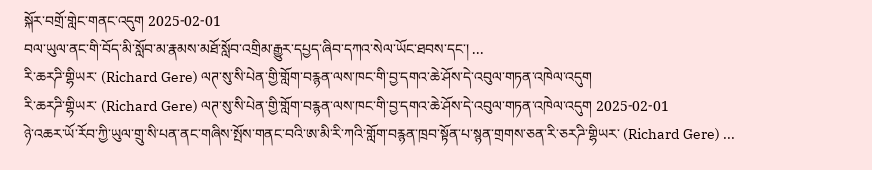སྐོར་བགྲོ་གླེང་གནང་འདུག 2025-02-01
བལ་ཡུལ་ནང་གི་བོད་མི་སློབ་མ་རྣམས་མཐོ་སློབ་འགྲིམ་རྒྱུར་དཔྱད་ཞིབ་དཀའ་སེལ་ཡོང་ཐབས་དང་། ...
རི་ཆརཌི་གྷིཡར་ (Richard Gere) ལཊ་སུ་སི་པེན་གྱི་གློག་བརྙན་ལས་ཁང་གི་བྱ་དགའ་ཆེ་ཤོས་དེ་འབུལ་གཏན་འཁེལ་འདུག
རི་ཆརཌི་གྷིཡར་ (Richard Gere) ལཊ་སུ་སི་པེན་གྱི་གློག་བརྙན་ལས་ཁང་གི་བྱ་དགའ་ཆེ་ཤོས་དེ་འབུལ་གཏན་འཁེལ་འདུག 2025-02-01
ཉེ་འཆར་ཡོ་རོབ་ཀྱི་ཡུལ་གྲུ་སི་པན་ནང་གཞིས་སྤོས་གནང་བའི་ཨ་མི་རི་ཀའི་གློག་བརྙན་ཁྲབ་སྟོན་པ་སྙན་གྲགས་ཅན་རི་ཅརཌི་གྷིཡར་ (Richard Gere) ...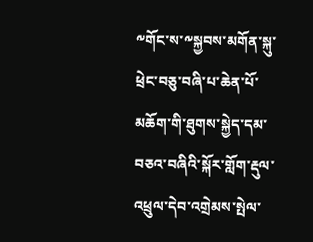༸གོང་ས་༸སྐྱབས་མགོན་སྐུ་ཕྲེང་བཅུ་བཞི་པ་ཆེན་པོ་མཆོག་གི་ཐུགས་སྐྱེད་དམ་བཅའ་བཞིའི་སྐོར་གློག་རྡུལ་འཕྲུལ་དེབ་འགྲེམས་སྤེལ་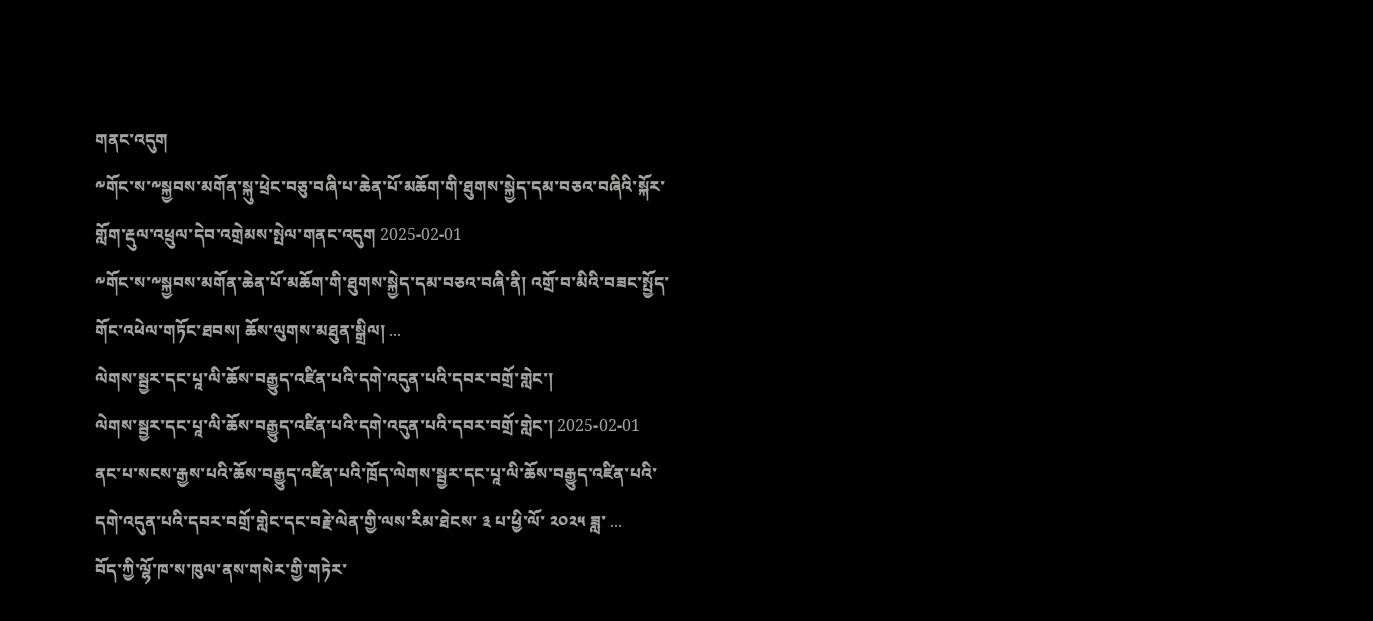གནང་འདུག
༸གོང་ས་༸སྐྱབས་མགོན་སྐུ་ཕྲེང་བཅུ་བཞི་པ་ཆེན་པོ་མཆོག་གི་ཐུགས་སྐྱེད་དམ་བཅའ་བཞིའི་སྐོར་གློག་རྡུལ་འཕྲུལ་དེབ་འགྲེམས་སྤེལ་གནང་འདུག 2025-02-01
༸གོང་ས་༸སྐྱབས་མགོན་ཆེན་པོ་མཆོག་གི་ཐུགས་སྐྱེད་དམ་བཅའ་བཞི་ནི། འགྲོ་བ་མིའི་བཟང་སྤྱོད་གོང་འཕེལ་གཏོང་ཐབས། ཆོས་ལུགས་མཐུན་སྒྲིལ། ...
ལེགས་སྦྱར་དང་པཱ་ལི་ཆོས་བརྒྱུད་འཛིན་པའི་དགེ་འདུན་པའི་དབར་བགྲོ་གླེང་།
ལེགས་སྦྱར་དང་པཱ་ལི་ཆོས་བརྒྱུད་འཛིན་པའི་དགེ་འདུན་པའི་དབར་བགྲོ་གླེང་། 2025-02-01
ནང་པ་སངས་རྒྱས་པའི་ཆོས་བརྒྱུད་འཛིན་པའི་ཁྲོད་ལེགས་སྦྱར་དང་པཱ་ལི་ཆོས་བརྒྱུད་འཛིན་པའི་དགེ་འདུན་པའི་དབར་བགྲོ་གླེང་དང་བརྗེ་ལེན་གྱི་ལས་རིམ་ཐེངས་ ༣ པ་ཕྱི་ལོ་ ༢༠༢༥ ཟླ་ ...
བོད་ཀྱི་ལྷོ་ཁ་ས་ཁུལ་ནས་གསེར་གྱི་གཏེར་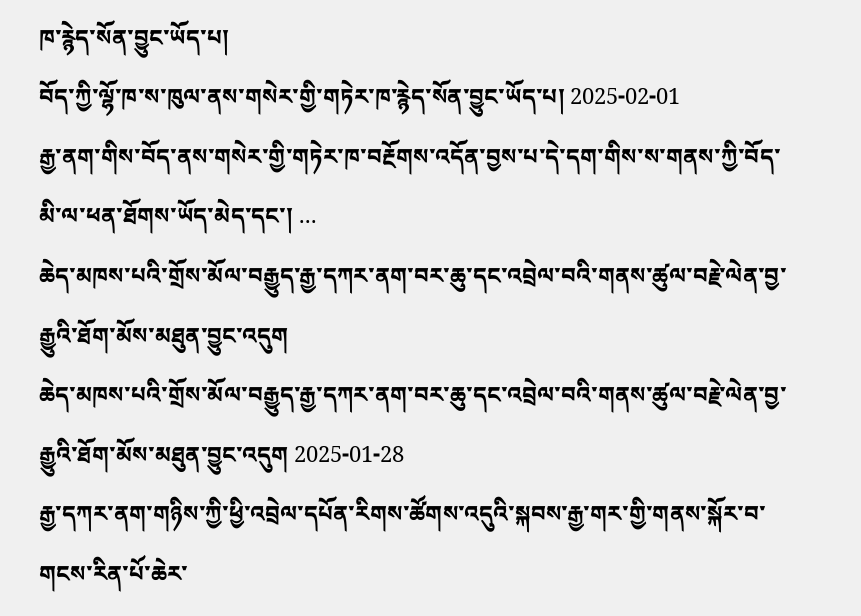ཁ་རྙེད་སོན་བྱུང་ཡོད་པ།
བོད་ཀྱི་ལྷོ་ཁ་ས་ཁུལ་ནས་གསེར་གྱི་གཏེར་ཁ་རྙེད་སོན་བྱུང་ཡོད་པ། 2025-02-01
རྒྱ་ནག་གིས་བོད་ནས་གསེར་གྱི་གཏེར་ཁ་བརྔོགས་འདོན་བྱས་པ་དེ་དག་གིས་ས་གནས་ཀྱི་བོད་མི་ལ་ཕན་ཐོགས་ཡོད་མེད་དང་། ...
ཆེད་མཁས་པའི་གྲོས་མོལ་བརྒྱུད་རྒྱ་དཀར་ནག་བར་ཆུ་དང་འབྲེལ་བའི་གནས་ཚུལ་བརྗེ་ལེན་བྱ་རྒྱུའི་ཐོག་མོས་མཐུན་བྱུང་འདུག
ཆེད་མཁས་པའི་གྲོས་མོལ་བརྒྱུད་རྒྱ་དཀར་ནག་བར་ཆུ་དང་འབྲེལ་བའི་གནས་ཚུལ་བརྗེ་ལེན་བྱ་རྒྱུའི་ཐོག་མོས་མཐུན་བྱུང་འདུག 2025-01-28
རྒྱ་དཀར་ནག་གཉིས་ཀྱི་ཕྱི་འབྲེལ་དཔོན་རིགས་ཚོགས་འདུའི་སྐབས་རྒྱ་གར་གྱི་གནས་སྐོར་བ་གངས་རིན་པོ་ཆེར་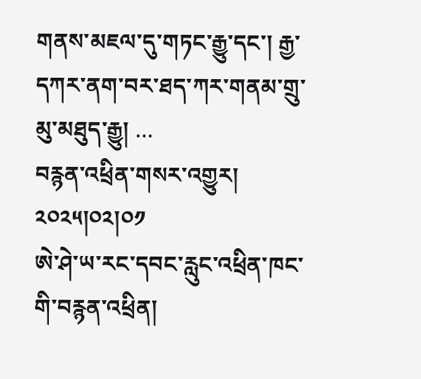གནས་མཇལ་དུ་གཏང་རྒྱུ་དང་། རྒྱ་དཀར་ནག་བར་ཐད་ཀར་གནམ་གྲུ་མུ་མཐུད་རྒྱུ། ...
བརྙན་འཕྲིན་གསར་འགྱུར། ༢༠༢༥།༠༢།༠༡
ཨེ་ཤེ་ཡ་རང་དབང་རླུང་འཕྲིན་ཁང་གི་བརྙན་འཕྲིན།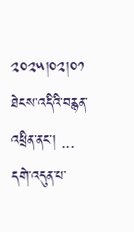༢༠༢༥།༠༢།༠༡ ཐེངས་འདིའི་བརྙན་འཕྲིན་ནང་། ...
དགེ་འདུན་པ་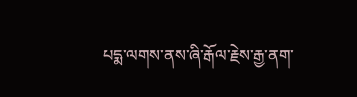པདྨ་ལགས་ནས་ཞི་རྒོལ་རྗེས་རྒྱ་ནག་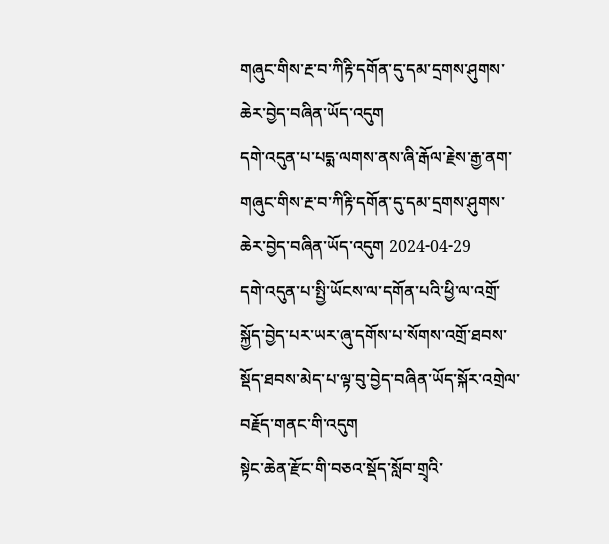གཞུང་གིས་རྔ་བ་ཀིརྟི་དགོན་དུ་དམ་དྲགས་ཤུགས་ཆེར་བྱེད་བཞིན་ཡོད་འདུག
དགེ་འདུན་པ་པདྨ་ལགས་ནས་ཞི་རྒོལ་རྗེས་རྒྱ་ནག་གཞུང་གིས་རྔ་བ་ཀིརྟི་དགོན་དུ་དམ་དྲགས་ཤུགས་ཆེར་བྱེད་བཞིན་ཡོད་འདུག 2024-04-29
དགེ་འདུན་པ་སྤྱི་ཡོངས་ལ་དགོན་པའི་ཕྱི་ལ་འགྲོ་སྐྱོད་བྱེད་པར་ཡར་ཞུ་དགོས་པ་སོགས་འགྲོ་ཐབས་སྡོད་ཐབས་མེད་པ་ལྟ་བུ་བྱེད་བཞིན་ཡོད་སྐོར་འགྲེལ་བརྗོད་གནང་གི་འདུག
སྟེང་ཆེན་རྫོང་གི་བཅའ་སྡོད་སློབ་གྲྭའི་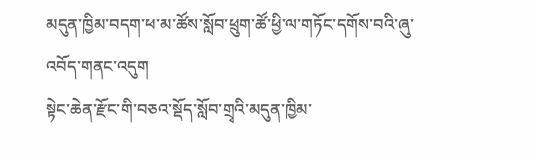མདུན་ཁྱིམ་བདག་ཕ་མ་ཚོས་སློབ་ཕྲུག་ཚོ་ཕྱི་ལ་གཏོང་དགོས་བའི་ཞུ་འབོད་གནང་འདུག
སྟེང་ཆེན་རྫོང་གི་བཅའ་སྡོད་སློབ་གྲྭའི་མདུན་ཁྱིམ་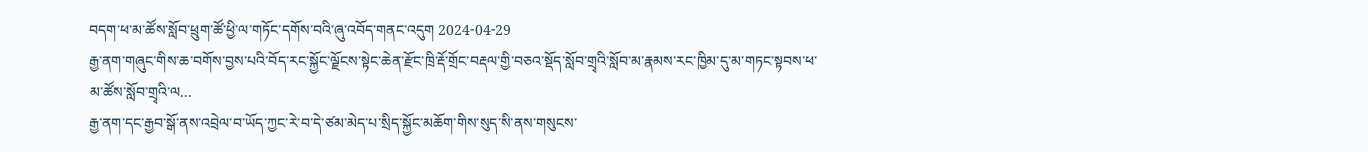བདག་ཕ་མ་ཚོས་སློབ་ཕྲུག་ཚོ་ཕྱི་ལ་གཏོང་དགོས་བའི་ཞུ་འབོད་གནང་འདུག 2024-04-29
རྒྱ་ནག་གཞུང་གིས་ཆ་བགོས་བྱས་པའི་བོད་རང་སྐྱོང་ལྗོངས་སྟེང་ཆེན་རྫོང་ཁྲི་རྡོ་གྲོང་བརྡལ་གྱི་བཅའ་སྡོད་སློབ་གྲྭའི་སློབ་མ་རྣམས་རང་ཁྱིམ་དུ་མ་གཏང་སྟབས་ཕ་མ་ཚོས་སློབ་གྲྭའི་ལ...
རྒྱ་ནག་དང་རྒྱབ་སྒོ་ནས་འབྲེལ་བ་ཡོད་ཀྱང་རེ་བ་དེ་ཙམ་མེད་པ་སྲིད་སྐྱོང་མཆོག་གིས་སུད་སི་ནས་གསུངས་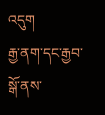འདུག
རྒྱ་ནག་དང་རྒྱབ་སྒོ་ནས་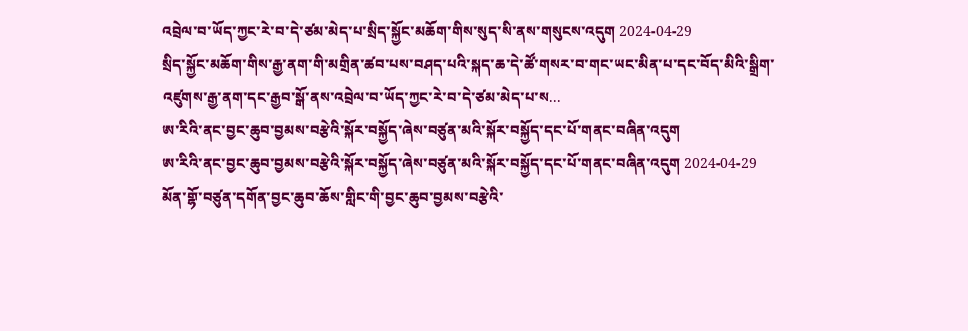འབྲེལ་བ་ཡོད་ཀྱང་རེ་བ་དེ་ཙམ་མེད་པ་སྲིད་སྐྱོང་མཆོག་གིས་སུད་སི་ནས་གསུངས་འདུག 2024-04-29
སྲིད་སྐྱོང་མཆོག་གིས་རྒྱ་ནག་གི་མགྲིན་ཚབ་པས་བཤད་པའི་སྐད་ཆ་དེ་ཚོ་གསར་བ་གང་ཡང་མིན་པ་དང་བོད་མིའི་སྒྲིག་འཛུགས་རྒྱ་ནག་དང་རྒྱབ་སྒོ་ནས་འབྲེལ་བ་ཡོད་ཀྱང་རེ་བ་དེ་ཙམ་མེད་པ་ས...
ཨ་རིའི་ནང་བྱང་ཆུབ་བྱམས་བརྩེའི་སྐོར་བསྐྱོད་ཞེས་བཙུན་མའི་སྐོར་བསྐྱོད་དང་པོ་གནང་བཞིན་འདུག
ཨ་རིའི་ནང་བྱང་ཆུབ་བྱམས་བརྩེའི་སྐོར་བསྐྱོད་ཞེས་བཙུན་མའི་སྐོར་བསྐྱོད་དང་པོ་གནང་བཞིན་འདུག 2024-04-29
མོན་གྷོ་བཙུན་དགོན་བྱང་ཆུབ་ཆོས་གླིང་གི་བྱང་ཆུབ་བྱམས་བརྩེའི་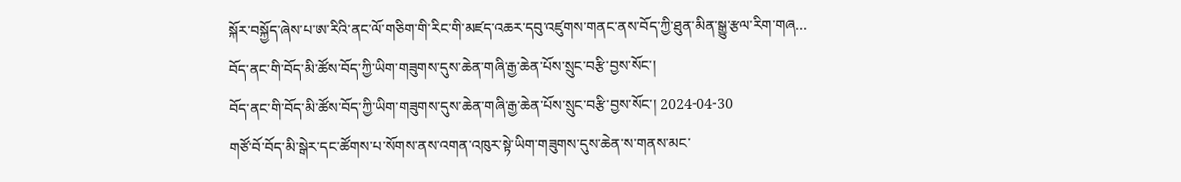སྐོར་བསྐྱོད་ཞེས་པ་ཨ་རིའི་ནང་ལོ་གཅིག་གི་རིང་གི་མཛད་འཆར་དབུ་འཛུགས་གནང་ནས་བོད་ཀྱི་ཐུན་མིན་སྒྱུ་རྩལ་རིག་གཞ...
བོད་ནང་གི་བོད་མི་ཚོས་བོད་ཀྱི་ཡིག་གཟུགས་དུས་ཆེན་གཞི་རྒྱ་ཆེན་པོས་སྲུང་བརྩི་བྱས་སོང་།
བོད་ནང་གི་བོད་མི་ཚོས་བོད་ཀྱི་ཡིག་གཟུགས་དུས་ཆེན་གཞི་རྒྱ་ཆེན་པོས་སྲུང་བརྩི་བྱས་སོང་། 2024-04-30
གཙོ་བོ་བོད་མི་སྒེར་དང་ཚོགས་པ་སོགས་ནས་འགན་འཁུར་སྟེ་ཡིག་གཟུགས་དུས་ཆེན་ས་གནས་མང་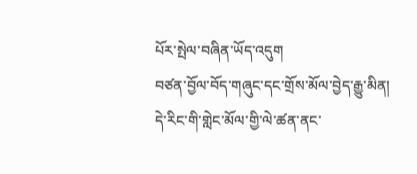པོར་སྤེལ་བཞིན་ཡོད་འདུག
བཙན་བྱོལ་བོད་གཞུང་དང་གྲོས་མོལ་བྱེད་རྒྱུ་མིན།
དེ་རིང་གི་གླེང་མོལ་གྱི་ལེ་ཚན་ནང་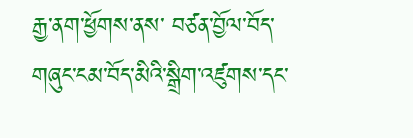རྒྱ་ནག་ཕྱོགས་ནས་ བཙན་བྱོལ་བོད་གཞུང་ངམ་བོད་མིའི་སྒྲིག་འཛུགས་དང་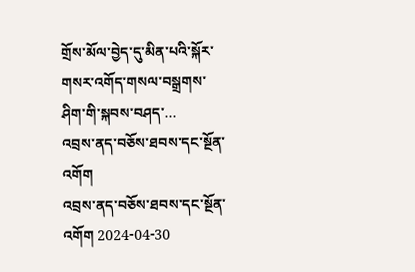གྲོས་མོལ་བྱེད་དུ་མིན་པའི་སྐོར་གསར་འགོད་གསལ་བསྒྲགས་ཤིག་གི་སྐབས་བཤད་...
འབྲས་ནད་བཅོས་ཐབས་དང་སྔོན་འགོག
འབྲས་ནད་བཅོས་ཐབས་དང་སྔོན་འགོག 2024-04-30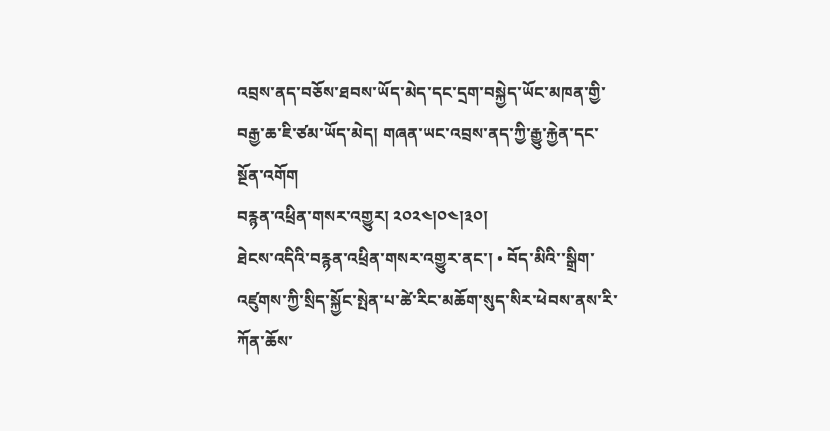འབྲས་ནད་བཅོས་ཐབས་ཡོད་མེད་དང་དྲག་བསྐྱེད་ཡོང་མཁན་གྱི་བརྒྱ་ཆ་ཇི་ཙམ་ཡོད་མེད། གཞན་ཡང་འབྲས་ནད་ཀྱི་རྒྱུ་རྐྱེན་དང་སྔོན་འགོག
བརྙན་འཕྲིན་གསར་འགྱུར། ༢༠༢༤།༠༤།༣༠།
ཐེངས་འདིའི་བརྙན་འཕྲིན་གསར་འགྱུར་ནང་། • བོད་མིའི་་སྒྲིག་འཛུགས་ཀྱི་སྲིད་སྐྱོང་སྤེན་པ་ཚེ་རིང་མཆོག་སུད་སིར་ཕེབས་ནས་རི་ཀོན་ཆོས་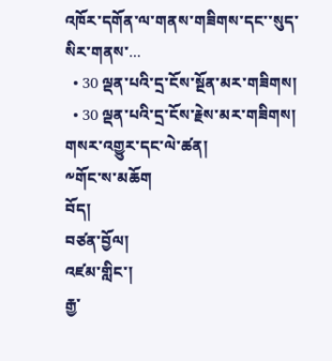འཁོར་དགོན་ལ་གནས་གཟིགས་དང་་སུད་སིར་གནས་...
  • 30 ལྡན་པའི་དྲ་ངོས་སྔོན་མར་གཟིགས།
  • 30 ལྡན་པའི་དྲ་ངོས་རྗེས་མར་གཟིགས།
གསར་འགྱུར་དང་ལེ་ཚན།
༸གོང་ས་མཆོག
བོད།
བཙན་བྱོལ།
འཛམ་གླིང་།
རྒྱ་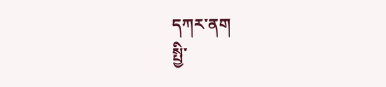དཀར་ནག
སྤྱི་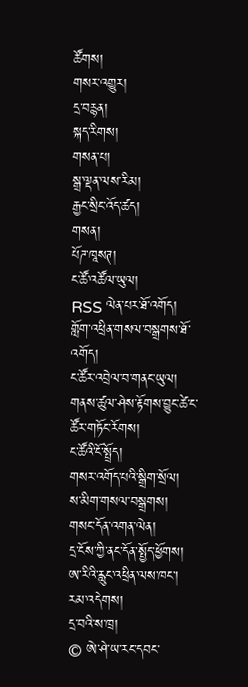ཚོགས།
གསར་འགྱུར།
དྲ་བརྙན།
སྐད་རིགས།
གསན་པ།
སྒྲ་ལྡན་ལས་རིམ།
རྒྱང་སྲིང་འོད་ཚད།
གསན།
པོཌ་ཁཱསཊ།
ང་ཚོ་འཚོལ་ཡུལ།
RSS ལེན་པར་ཐོ་འགོད།
གློག་འཕྲིན་གསལ་བསྒྲགས་ཐོ་འགོད།
ང་ཚོར་འབྲེལ་བ་གནང་ཡུལ།
གནས་ཚུལ་ཤེས་རྟོགས་བྱུང་ཚེ་ང་ཚོར་གཏོང་རོགས།
ང་ཚོའི་ངོ་སྤྲོད།
གསར་འགོད་པའི་སྒྲིག་སྲོལ།
ས་མིག་གསལ་བསྒྲགས།
གསང་དོན་འགན་ལེན།
དྲ་ངོས་ཀྱི་ནང་དོན་སྤྱོད་ཕྱོགས།
ཨ་རིའི་རླུང་འཕྲིན་ལས་ཁང་།
རམ་འདེགས།
དྲ་བའི་ས་ཁྲ།
© ཨེ་ཤེ་ཡ་རང་དབང་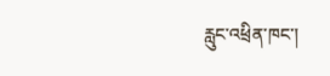རླུང་འཕྲིན་ཁང་།